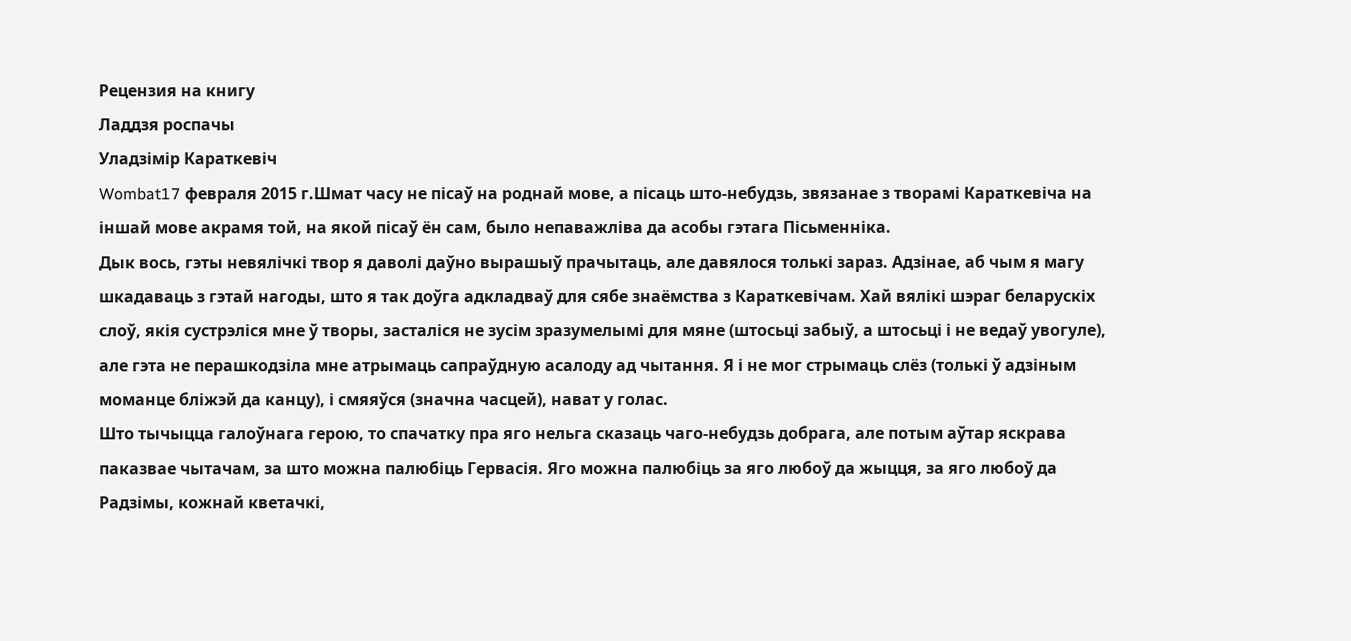Рецензия на книгу
Ладдзя роспачы
Уладзімір Караткевіч
Wombat17 февраля 2015 г.Шмат часу не пісаў на роднай мове, а пісаць што-небудзь, звязанае з творамі Караткевіча на іншай мове акрамя той, на якой пісаў ён сам, было непаважліва да асобы гэтага Пісьменніка.
Дык вось, гэты невялічкі твор я даволі даўно вырашыў прачытаць, але давялося толькі зараз. Адзінае, аб чым я магу шкадаваць з гэтай нагоды, што я так доўга адкладваў для сябе знаёмства з Караткевічам. Хай вялікі шэраг беларускіх слоў, якія сустрэліся мне ў творы, засталіся не зусім зразумелымі для мяне (штосьці забыў, а штосьці і не ведаў увогуле), але гэта не перашкодзіла мне атрымаць сапраўдную асалоду ад чытання. Я і не мог стрымаць слёз (толькі ў адзіным моманце бліжэй да канцу), і смяяўся (значна часцей), нават у голас.
Што тычыцца галоўнага герою, то спачатку пра яго нельга сказаць чаго-небудзь добрага, але потым аўтар яскрава паказвае чытачам, за што можна палюбіць Гервасія. Яго можна палюбіць за яго любоў да жыцця, за яго любоў да Радзімы, кожнай кветачкі,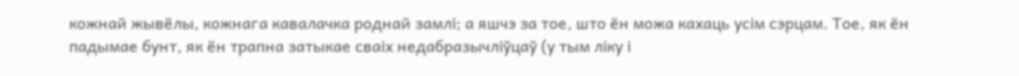кожнай жывёлы, кожнага кавалачка роднай замлі; а яшчэ за тое, што ён можа кахаць усім сэрцам. Тое, як ён падымае бунт, як ён трапна затыкае сваіх недабразычліўцаў (у тым ліку і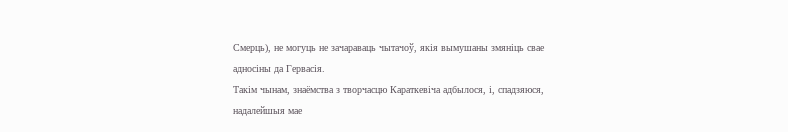Смерць), не могуць не зачараваць чытачоў, якія вымушаны змяніць свае адносіны да Гервасія.
Такім чынам, знаёмства з творчасцю Караткевіча адбылося, і, спадзяюся, надалейшыя мае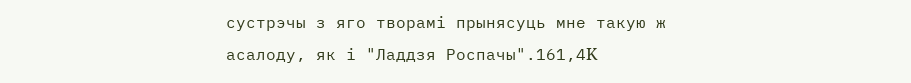сустрэчы з яго творамі прынясуць мне такую ж асалоду, як і "Ладдзя Роспачы".161,4K